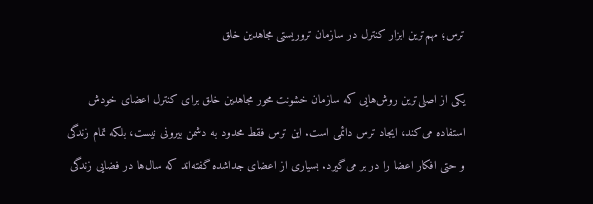ترس؛ مهم‌ترین ابزار کنترل در سازمان تروریستی مجاهدین خلق

یکی از اصلی‌ترین روش‌هایی که سازمان خشونت محور مجاهدین خلق برای کنترل اعضای خودش استفاده می‌کند، ایجاد ترس دائمی است. این ترس فقط محدود به دشمن بیرونی نیست، بلکه تمام زندگی و حتی افکار اعضا را در بر می‌گیرد. بسیاری از اعضای جداشده گفته‌اند که سال‌ها در فضایی زندگی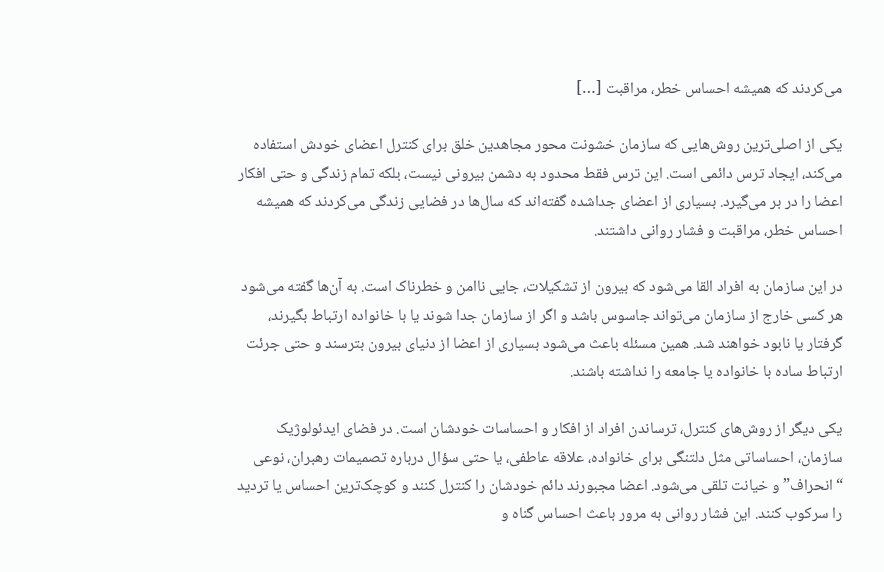می‌کردند که همیشه احساس خطر، مراقبت […]

یکی از اصلی‌ترین روش‌هایی که سازمان خشونت محور مجاهدین خلق برای کنترل اعضای خودش استفاده می‌کند، ایجاد ترس دائمی است. این ترس فقط محدود به دشمن بیرونی نیست، بلکه تمام زندگی و حتی افکار اعضا را در بر می‌گیرد. بسیاری از اعضای جداشده گفته‌اند که سال‌ها در فضایی زندگی می‌کردند که همیشه احساس خطر، مراقبت و فشار روانی داشتند.

در این سازمان به افراد القا می‌شود که بیرون از تشکیلات، جایی ناامن و خطرناک است. به آن‌ها گفته می‌شود هر کسی خارج از سازمان می‌تواند جاسوس باشد و اگر از سازمان جدا شوند یا با خانواده ارتباط بگیرند، گرفتار یا نابود خواهند شد. همین مسئله باعث می‌شود بسیاری از اعضا از دنیای بیرون بترسند و حتی جرئت ارتباط ساده با خانواده یا جامعه را نداشته باشند.

یکی دیگر از روش‌های کنترل، ترساندن افراد از افکار و احساسات خودشان است. در فضای ایدئولوژیک سازمان، احساساتی مثل دلتنگی برای خانواده، علاقه عاطفی، یا حتی سؤال درباره تصمیمات رهبران، نوعی “انحراف” و خیانت تلقی می‌شود. اعضا مجبورند دائم خودشان را کنترل کنند و کوچک‌ترین احساس یا تردید را سرکوب کنند. این فشار روانی به مرور باعث احساس گناه و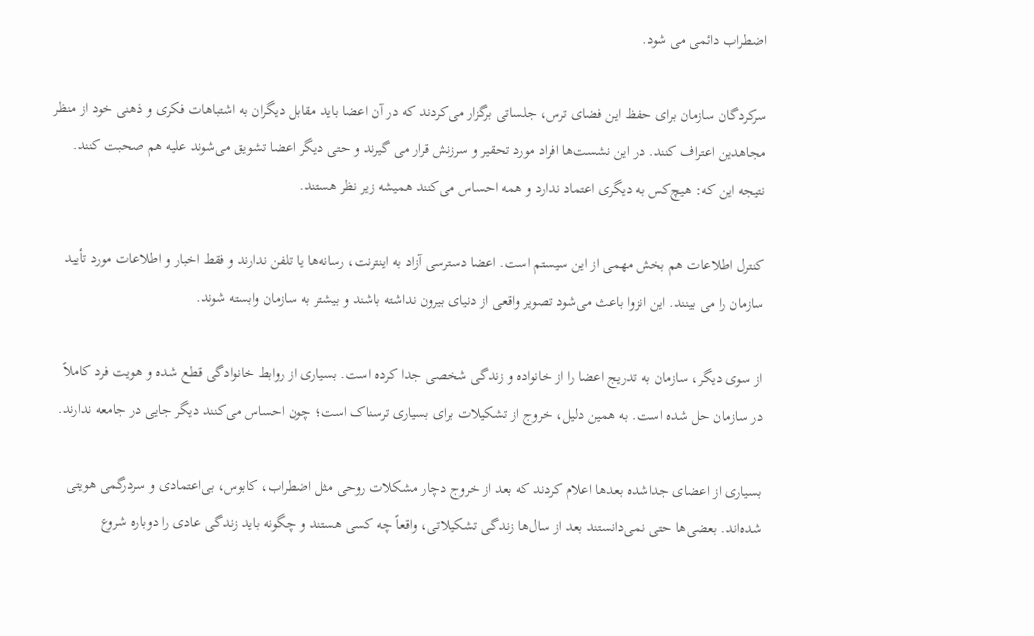اضطراب دائمی می‌ شود.

سرکردگان سازمان برای حفظ این فضای ترس، جلساتی برگزار می‌کردند که در آن اعضا باید مقابل دیگران به اشتباهات فکری و ذهنی خود از منظر مجاهدین اعتراف کنند. در این نشست‌ها افراد مورد تحقیر و سرزنش قرار می گیرند و حتی دیگر اعضا تشویق می‌شوند علیه هم صحبت کنند. نتیجه این که: هیچ‌کس به دیگری اعتماد ندارد و همه احساس می‌کنند همیشه زیر نظر هستند.

کنترل اطلاعات هم بخش مهمی از این سیستم است. اعضا دسترسی آزاد به اینترنت، رسانه‌ها یا تلفن ندارند و فقط اخبار و اطلاعات مورد تأیید سازمان را می بینند. این انزوا باعث می‌شود تصویر واقعی از دنیای بیرون نداشته باشند و بیشتر به سازمان وابسته شوند.

از سوی دیگر، سازمان به تدریج اعضا را از خانواده و زندگی شخصی جدا کرده است. بسیاری از روابط خانوادگی قطع شده و هویت فرد کاملاً در سازمان حل ‌شده است. به همین دلیل، خروج از تشکیلات برای بسیاری ترسناک است؛ چون احساس می‌کنند دیگر جایی در جامعه ندارند.

بسیاری از اعضای جداشده بعدها اعلام کردند که بعد از خروج دچار مشکلات روحی مثل اضطراب، کابوس، بی‌اعتمادی و سردرگمی هویتی شده‌اند. بعضی‌ها حتی نمی‌دانستند بعد از سال‌ها زندگی تشکیلاتی، واقعاً چه کسی هستند و چگونه باید زندگی عادی را دوباره شروع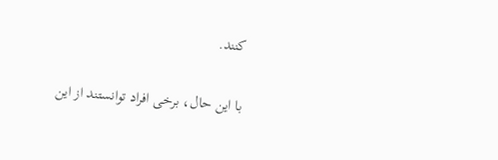کنند.

با این حال، برخی افراد توانستند از این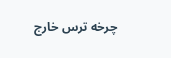چرخه ترس خارج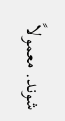شوند. معمولاً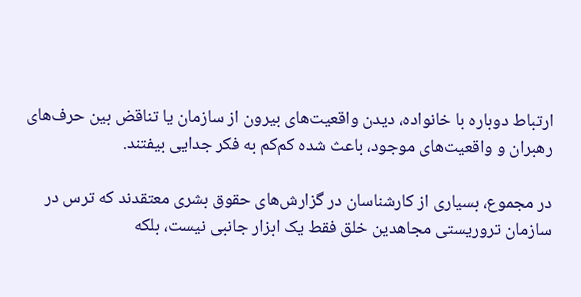ارتباط دوباره با خانواده، دیدن واقعیت‌های بیرون از سازمان یا تناقض بین حرف‌های رهبران و واقعیت‌های موجود، باعث شده کم‌کم به فکر جدایی بیفتند.

در مجموع، بسیاری از کارشناسان در گزارش‌های حقوق بشری معتقدند که ترس در سازمان تروریستی مجاهدین خلق فقط یک ابزار جانبی نیست، بلکه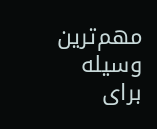مهم‌ترین وسیله برای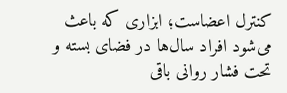کنترل اعضاست؛ ابزاری که باعث می‌شود افراد سال‌ها در فضای بسته و تحت فشار روانی باقی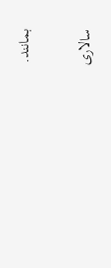بمانند.

سالاری